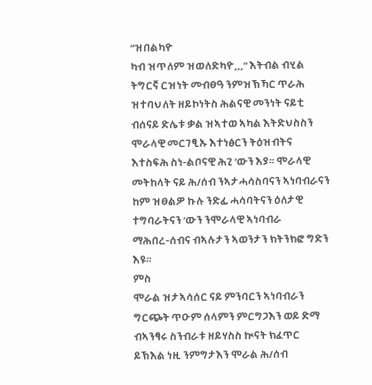“ዝበልካዮ
ካብ ዝጥለም ዝወለድካዮ,,,” እትብል ብሂል ትግርኛ ርዝነት መብፀዓ ንምዝኽኻር ጥራሕ ዝተባህለት ዘይኮነትስ ሕልናዊ መንነት ናይቲ
ብሰናይ ድሌቱ ቃል ዝኣተወ ኣካል እትድህስስን ሞራላዊ መርገፂኡ እተነፅርን ትዕዝብትና እተስፍሕ ስነ-ልቦናዊ ሕጊ ‘ውን እያ። ሞራላዊ
መትከላት ናይ ሕ/ሰብ ንኣታሓሳስባናን ኣነባብራናን ከም ዝፀልዎ ኩሉ ንድፊ ሓሳባትናን ዕለታዊ ተግባራትናን ‘ውን ንሞራላዊ ኣነባብራ
ማሕበረ-ሰብና ብኣሉታን ኣወንታን ክትንክፎ ግድን እዩ።
ምስ
ሞራል ዝታኣሳሰር ናይ ምንባርን ኣነባብራን ግርጭት ጥዑም ሰላምን ምርግጋእን ወይ ድማ ብኣንፃሩ ስንብራቱ ዘይሃስስ ኲናት ክፈጥር
ይኽእል ነዚ ንምግታእን ሞራል ሕ/ሰብ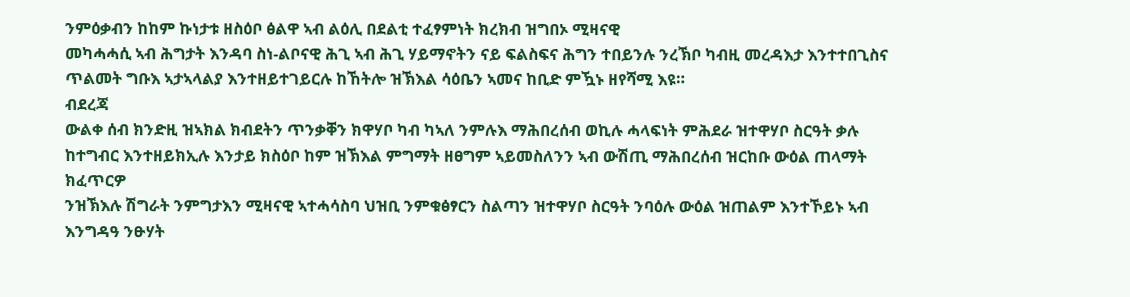ንምዕቃብን ከከም ኩነታቱ ዘስዕቦ ፅልዋ ኣብ ልዕሊ በደልቲ ተፈፃምነት ክረክብ ዝግበኦ ሚዛናዊ
መካሓሓሲ ኣብ ሕግታት እንዳባ ስነ-ልቦናዊ ሕጊ ኣብ ሕጊ ሃይማኖትን ናይ ፍልስፍና ሕግን ተበይንሉ ንረኽቦ ካብዚ መረዳእታ እንተተበጊስና
ጥልመት ግቡእ ኣታኣላልያ እንተዘይተገይርሉ ከኸትሎ ዝኽእል ሳዕቤን ኣመና ከቢድ ምዃኑ ዘየሻሚ እዩ።
ብደረጃ
ውልቀ ሰብ ክንድዚ ዝኣክል ክብደትን ጥንቃቐን ክዋሃቦ ካብ ካኣለ ንምሉእ ማሕበረሰብ ወኪሉ ሓላፍነት ምሕደራ ዝተዋሃቦ ስርዓት ቃሉ
ከተግብር እንተዘይክኢሉ እንታይ ክስዕቦ ከም ዝኽእል ምግማት ዘፀግም ኣይመስለንን ኣብ ውሽጢ ማሕበረሰብ ዝርከቡ ውዕል ጠላማት ክፈጥርዎ
ንዝኽእሉ ሽግራት ንምግታእን ሚዛናዊ ኣተሓሳስባ ህዝቢ ንምቁፅፃርን ስልጣን ዝተዋሃቦ ስርዓት ንባዕሉ ውዕል ዝጠልም እንተኾይኑ ኣብ
እንግዳዓ ንፁሃት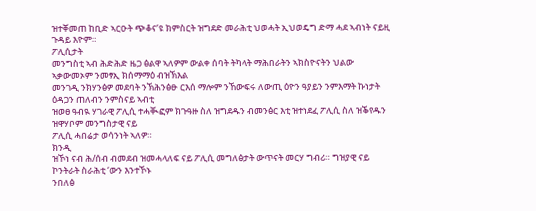ዝተቐመጠ ከቢድ ኣርዑት ጭቆና’ዩ ክምስርት ዝግደድ መራሕቲ ህወሓት ኢህወዴግ ድማ ሓደ ኣብነት ናይዚ ጉዳይ እዮም።
ፖሊሲታት
መንግስቲ ኣብ ሕድሕድ ዜጋ ፅልዋ ኣለዎም ውልቀ ሰባት ትካላት ማሕበራትን ኣክስዮናትን ህልው ኣቃውመኦም ንመፃኢ ክሰማማዕ ብዝኽእል
መንገዲ ንክሃንፅዎ መደባት ንኽሕንፅፁ ርእሰ ማሎም ንኸውፍሩ ለውጢ ዕዮን ዓያይን ንምእማት ኩነታት ዕዳጋን ጠለብን ንምስናይ ኣብቲ
ዝወፀ ዓብዪ ሃገራዊ ፖሊሲ ተሓቚፎም ክጉዓዙ ስለ ዝግደዱን ብመንፅር እቲ ዝተነደፈ ፖሊሲ ስለ ዝቕየዱን ዝዋሃቦም መንግስታዊ ናይ
ፖሊሲ ሓበሬታ ወሳንነት ኣለዎ።
ክንዲ
ዝኾነ ናብ ሕ/ሰብ ብመደብ ዝመሓላለፍ ናይ ፖሊሲ መግለፅታት ውጥናት መርሃ ግብሪ። ግዝያዊ ናይ ኮንትራት ስራሕቲ ‘ውን እንተኾኑ
ንበለፅ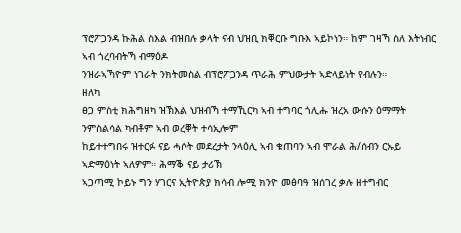ፕሮፖጋንዳ ኩሕል ስእል ብዝበሉ ቃላት ናብ ህዝቢ ክቐርቡ ግቡእ ኣይኮነን። ከም ገዛኻ ስለ እትነብር ኣብ ጎረባብትኻ ብማዕዶ
ንዝራኣኻዮም ነገራት ንክትመስል ብፕሮፖጋንዳ ጥራሕ ምህውታት ኣድላይነት የብሉን።
ዘለካ
ፀጋ ምስቲ ክሕግዘካ ዝኽእል ህዝብኻ ተማኺርካ ኣብ ተግባር ጎሊሑ ዝረአ ውሱን ዕማማት ንምስልሳል ካብቶም ኣብ ወረቐት ተሳኢሎም
ከይተተግበሩ ዝተርፉ ናይ ሓሶት መደረታት ንላዕሊ ኣብ ቁጠባን ኣብ ሞራል ሕ/ሰብን ርኡይ ኣድማዕነት ኣለዎም። ሕማቕ ናይ ታሪኽ
ኣጋጣሚ ኮይኑ ግን ሃገርና ኢትዮጵያ ክሳብ ሎሚ ክንዮ መፅባዓ ዝሰገረ ቃሉ ዘተግብር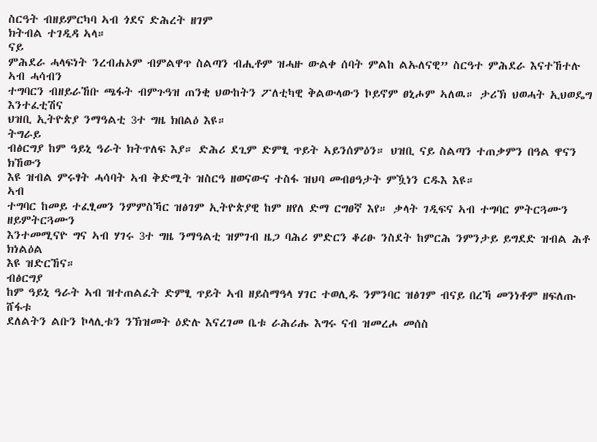ስርዓት ብዘይምርካባ ኣብ ጎደና ድሕረት ዘገም
ክትብል ተገዲዳ ኣላ።
ናይ
ምሕደራ ሓላፍነት ንረብሐኦም ብምልዋጥ ስልጣን ብሒቶም ዝሓዙ ውልቀ ሰባት ምልከ ልኡለናዊ” ስርዓተ ምሕደራ እናተኸተሉ ኣብ ሓሳብን
ተግባርን ብዘይራኸቡ ጫፋት ብምጉዓዝ ጠንቂ ህውከትን ፖለቲካዊ ቅልውላውን ኮይኖም ፀኒሖም ኣለዉ። ታሪኽ ህወሓት ኢህወዴግ እንተፈቲሽና
ህዝቢ ኢትዮጵያ ንማዓልቲ 3ተ ግዜ ክበልዕ እዩ።
ትግራይ
ብፅርግያ ከም ዓይኒ ዓራት ክትጥለፍ እያ። ድሕሪ ደጊም ድምፂ ጥይት ኣይንሰምዕን። ህዝቢ ናይ ስልጣን ተጠቃምን በዓል ዋናን ክኸውን
እዩ ዝብል ምሩፃት ሓሳባት ኣብ ቅድሚት ዝስርዓ ዘወናውና ተስፋ ዝህባ መብፀዓታት ምዃነን ርዱእ እዩ።
ኣብ
ተግባር ከመይ ተፈፂመን ንምምስኻር ዝፅገም ኢትዮጵያዊ ከም ዘየለ ድማ ርግፀኛ እየ። ቃላት ገዲፍና ኣብ ተግባር ምትርጓሙን ዘይምትርጓሙን
እንተመሚናዮ ግና ኣብ ሃገሩ 3ተ ግዜ ንማዓልቲ ዝምገብ ዜጋ ባሕሪ ምድርን ቆሪፁ ንስደት ከምርሕ ንምንታይ ይግደድ ዝብል ሕቶ ክነልዕል
እዩ ዝድርኸና።
ብፅርግያ
ከም ዓይኒ ዓራት ኣብ ዝተጠልፈት ድምፂ ጥይት ኣብ ዘይስማዓላ ሃገር ተወሊዱ ንምንባር ዝፅገም ብናይ በረኻ መንነቶም ዘፍለጡ ሸፋቱ
ደለልትን ልቡን ኮላሊቱን ንኽዝመት ዕድሉ እናረገመ ቤቱ ራሕሪሑ እግሩ ናብ ዝመረሖ መሰስ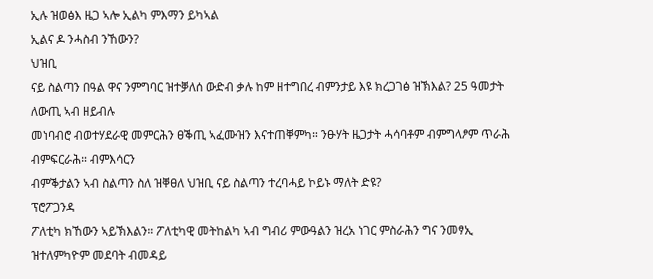ኢሉ ዝወፅእ ዜጋ ኣሎ ኢልካ ምእማን ይካኣል
ኢልና ዶ ንሓስብ ንኸውን?
ህዝቢ
ናይ ስልጣን በዓል ዋና ንምግባር ዝተቓለሰ ውድብ ቃሉ ከም ዘተግበረ ብምንታይ እዩ ክረጋገፅ ዝኽእል? 25 ዓመታት ለውጢ ኣብ ዘይብሉ
መነባብሮ ብወተሃደራዊ መምርሕን ፀቕጢ ኣፈሙዝን እናተጠቐምካ። ንፁሃት ዜጋታት ሓሳባቶም ብምግላፆም ጥራሕ ብምፍርራሕ። ብምእሳርን
ብምቕታልን ኣብ ስልጣን ስለ ዝቐፀለ ህዝቢ ናይ ስልጣን ተረባሓይ ኮይኑ ማለት ድዩ?
ፕሮፖጋንዳ
ፖለቲካ ክኸውን ኣይኽእልን። ፖለቲካዊ መትከልካ ኣብ ግብሪ ምውዓልን ዝረአ ነገር ምስራሕን ግና ንመፃኢ ዝተለምካዮም መደባት ብመዳይ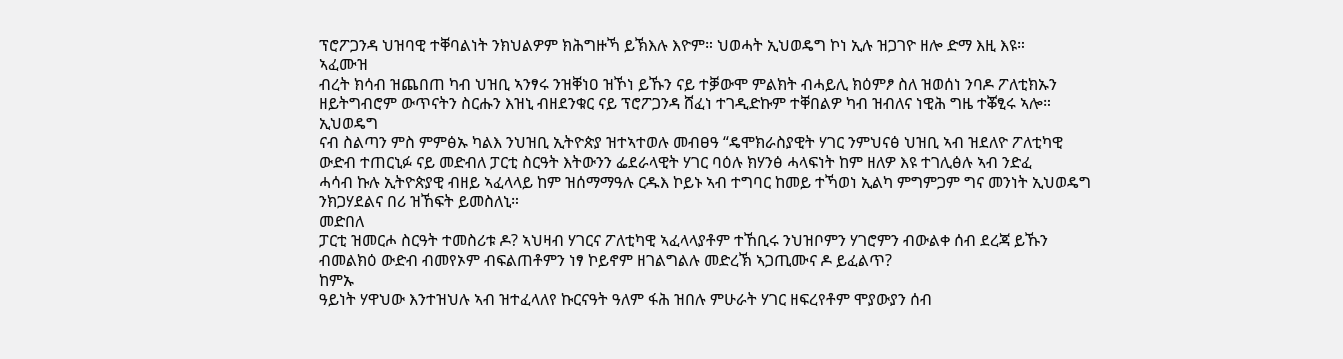ፕሮፖጋንዳ ህዝባዊ ተቐባልነት ንክህልዎም ክሕግዙኻ ይኽእሉ እዮም። ህወሓት ኢህወዴግ ኮነ ኢሉ ዝጋገዮ ዘሎ ድማ እዚ እዩ።
ኣፈሙዝ
ብረት ክሳብ ዝጨበጠ ካብ ህዝቢ ኣንፃሩ ንዝቐነዐ ዝኾነ ይኹን ናይ ተቓውሞ ምልክት ብሓይሊ ክዕምፆ ስለ ዝወሰነ ንባዶ ፖለቲክኡን
ዘይትግብሮም ውጥናትን ስርሑን እዝኒ ብዘደንቁር ናይ ፕሮፖጋንዳ ሸፈነ ተገዲድኩም ተቐበልዎ ካብ ዝብለና ነዊሕ ግዜ ተቖፂሩ ኣሎ።
ኢህወዴግ
ናብ ስልጣን ምስ ምምፅኡ ካልእ ንህዝቢ ኢትዮጵያ ዝተኣተወሉ መብፀዓ “ዴሞክራስያዊት ሃገር ንምህናፅ ህዝቢ ኣብ ዝደለዮ ፖለቲካዊ
ውድብ ተጠርኒፉ ናይ መድብለ ፓርቲ ስርዓት እትውንን ፌደራላዊት ሃገር ባዕሉ ክሃንፅ ሓላፍነት ከም ዘለዎ እዩ ተገሊፅሉ ኣብ ንድፈ
ሓሳብ ኩሉ ኢትዮጵያዊ ብዘይ ኣፈላላይ ከም ዝሰማማዓሉ ርዱእ ኮይኑ ኣብ ተግባር ከመይ ተኻወነ ኢልካ ምግምጋም ግና መንነት ኢህወዴግ
ንክጋሃደልና በሪ ዝኸፍት ይመስለኒ።
መድበለ
ፓርቲ ዝመርሖ ስርዓት ተመስሪቱ ዶ? ኣህዛብ ሃገርና ፖለቲካዊ ኣፈላላያቶም ተኸቢሩ ንህዝቦምን ሃገሮምን ብውልቀ ሰብ ደረጃ ይኹን
ብመልክዕ ውድብ ብመየኦም ብፍልጠቶምን ነፃ ኮይኖም ዘገልግልሉ መድረኽ ኣጋጢሙና ዶ ይፈልጥ?
ከምኡ
ዓይነት ሃዋህው እንተዝህሉ ኣብ ዝተፈላለየ ኩርናዓት ዓለም ፋሕ ዝበሉ ምሁራት ሃገር ዘፍረየቶም ሞያውያን ሰብ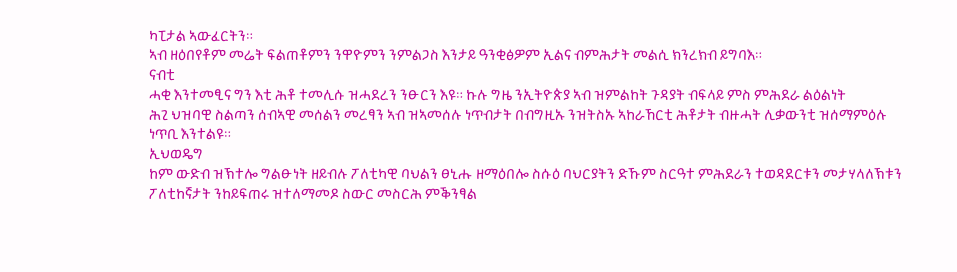ካፒታል ኣውፈርትን።
ኣብ ዘዕበየቶም መሬት ፍልጠቶምን ንዋዮምን ንምልጋስ እንታይ ዓንቂፅዎም ኢልና ብምሕታት መልሲ ክንረክብ ይግባእ።
ናብቲ
ሓቂ እንተመፂና ግን እቲ ሕቶ ተመሊሱ ዝሓደረን ንፁርን እዩ። ኩሉ ግዜ ንኢትዮጵያ ኣብ ዝምልከት ጉዳያት ብፍላይ ምስ ምሕደራ ልዕልነት
ሕጊ ህዝባዊ ስልጣን ሰብኣዊ መሰልን መረፃን ኣብ ዝኣመሰሉ ነጥብታት በብግዚኡ ንዝትስኡ ኣከራኸርቲ ሕቶታት ብዙሓት ሊቃውንቲ ዝሰማምዕሉ
ነጥቢ እንተልዩ።
ኢህወዴግ
ከም ውድብ ዝኽተሎ ግልፁነት ዘይብሉ ፖለቲካዊ ባህልን ፀኒሑ ዘማዕበሎ ስሱዕ ባህርያትን ድኹም ስርዓተ ምሕደራን ተወዳደርቱን መታሃላለኽቱን
ፖለቲከኛታት ንከይፍጠሩ ዝተለማመዶ ስውር መስርሕ ምቕንፃል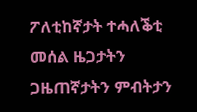ፖለቲከኛታት ተሓለቕቲ መሰል ዜጋታትን ጋዜጠኛታትን ምብትታን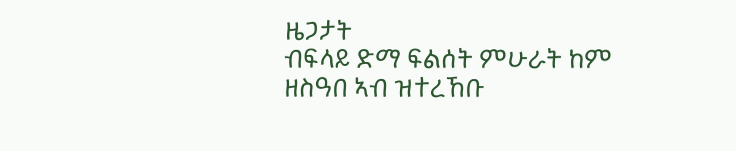ዜጋታት
ብፍላይ ድማ ፍልሰት ምሁራት ከም ዘስዓበ ኣብ ዝተረኸቡ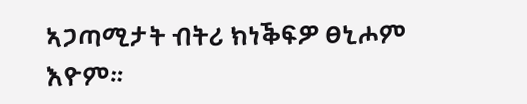ኣጋጣሚታት ብትሪ ክነቕፍዎ ፀኒሖም እዮም።